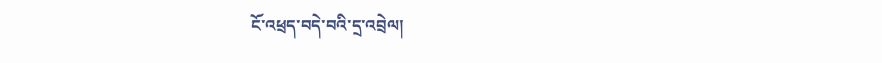ངོ་འཕྲད་བདེ་བའི་དྲ་འབྲེལ།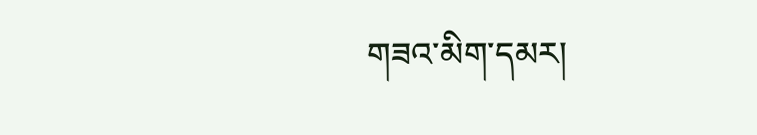གཟའ་མིག་དམར།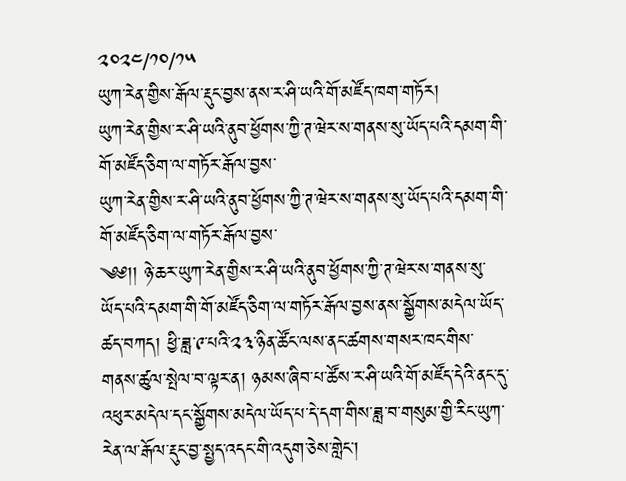༢༠༢༤/༡༠/༡༥
ཡུཀ་རེན་གྱིས་རྒོལ་རྡུང་བྱས་ནས་ར་ཤི་ཡའི་གོ་མཛོད་ཁག་གཏོར།
ཡུཀ་རེན་གྱིས་ར་ཤི་ཡའི་ནུབ་ཕྱོགས་ཀྱི་ཊ་ཝེར་ས་གནས་སུ་ཡོད་པའི་དམག་གི་གོ་མཛོད་ཅིག་ལ་གཏོར་རྒོལ་བྱས་
ཡུཀ་རེན་གྱིས་ར་ཤི་ཡའི་ནུབ་ཕྱོགས་ཀྱི་ཊ་ཝེར་ས་གནས་སུ་ཡོད་པའི་དམག་གི་གོ་མཛོད་ཅིག་ལ་གཏོར་རྒོལ་བྱས་
༄༅།། ཉེ་ཆར་ཡུཀ་རེན་གྱིས་ར་ཤི་ཡའི་ནུབ་ཕྱོགས་ཀྱི་ཊ་ཝེར་ས་གནས་སུ་ཡོད་པའི་དམག་གི་གོ་མཛོད་ཅིག་ལ་གཏོར་རྒོལ་བྱས་ནས་སྒྱོགས་མདེལ་ཡོད་ཚད་བཀད། ཕྱི་ཟླ་༩་པའི་༢༣་ཉིན་ཚོང་ལས་ནང་ཚགས་གསར་ཁང་གིས་གནས་ཚུལ་སྤེལ་བ་ལྟར་ན། ཉམས་ཞིབ་པ་ཚོས་ར་ཤི་ཡའི་གོ་མཛོད་དེའི་ནང་དུ་འཕུར་མདེལ་དང་སྒྱོགས་མདེལ་ཡོད་པ་དེ་དག་གིས་ཟླ་བ་གསུམ་གྱི་རིང་ཡུཀ་རེན་ལ་རྒོལ་རྡུང་བྱ་སྤྱད་འདང་གི་འདུག་ཅེས་གླེང་།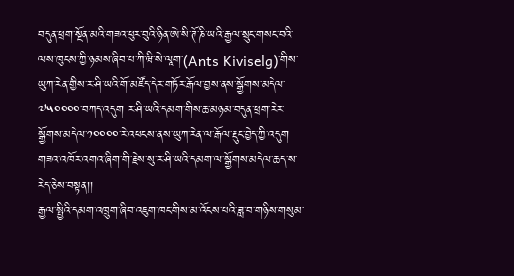བདུན་ཕྲག་སྔོན་མའི་གཟའ་ཕུར་བུའི་ཉིན་ཨེ་སི་ཊོ་ཎི་ཡའི་རྒྱལ་སྲུང་གསང་བའི་ལས་ཁུངས་ཀྱི་ཉམས་ཞིབ་པ་ཀི་ཝི་སེ་ལཱག་(Ants Kiviselg)་གིས་ཡུཀ་རེན་གྱིས་ར་ཤི་ཡའི་གོ་མཛོད་དེར་གཏོར་རྒོལ་བྱས་ནས་སྒྱོགས་མདེལ་༧༥༠༠༠༠་བཀད་འདུག ར་ཤི་ཡའི་དམག་གིས་ཆ་མཉམ་བདུན་ཕྲག་རེར་སྒྱོགས་མདེལ་༡༠༠༠༠་རེ་འཕངས་ནས་ཡུཀ་རེན་ལ་རྒོལ་རྡུང་བྱེད་ཀྱི་འདུག གཟའ་འཁོར་འགའ་ཞིག་གི་རྗེས་སུ་ར་ཤི་ཡའི་དམག་ལ་སྒྱོགས་མདེལ་ཆད་ས་རེད་ཅེས་བསྟན།།
རྒྱལ་སྤྱིའི་དམག་འཁྲུག་ཞིབ་འཇུག་ཁང་གིས་མ་འོངས་པའི་ཟླ་བ་གཉིས་གསུམ་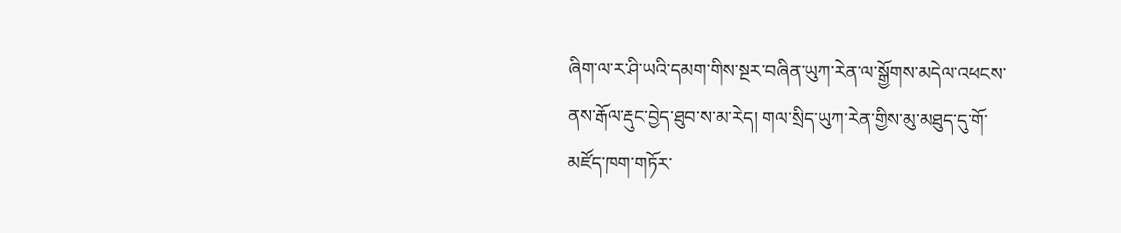ཞིག་ལ་ར་ཤི་ཡའི་དམག་གིས་སྔར་བཞིན་ཡུཀ་རེན་ལ་སྒྱོགས་མདེལ་འཕངས་ནས་རྒོལ་རྡུང་བྱེད་ཐུབ་ས་མ་རེད། གལ་སྲིད་ཡུཀ་རེན་གྱིས་མུ་མཐུད་དུ་གོ་མཛོད་ཁག་གཏོར་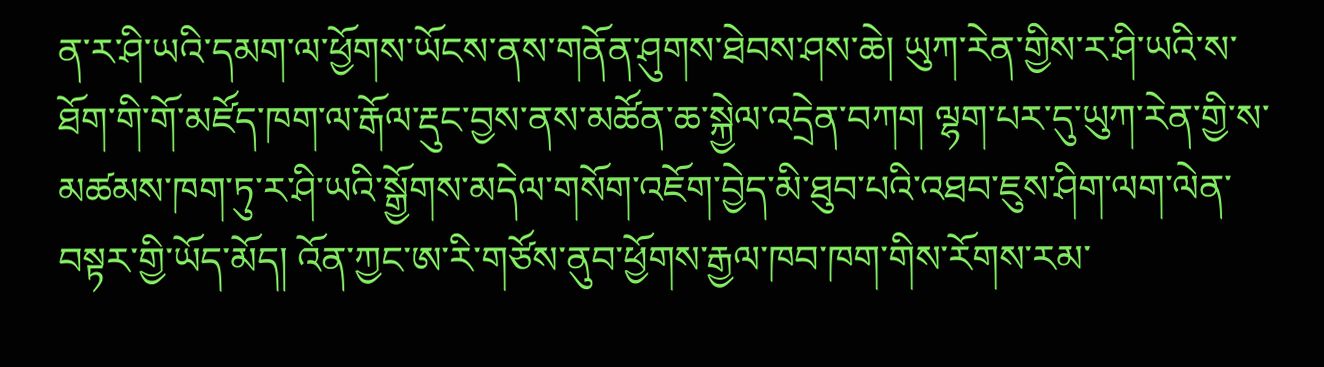ན་ར་ཤི་ཡའི་དམག་ལ་ཕྱོགས་ཡོངས་ནས་གནོན་ཤུགས་ཐེབས་ཤས་ཆེ། ཡུཀ་རེན་གྱིས་ར་ཤི་ཡའི་ས་ཐོག་གི་གོ་མཛོད་ཁག་ལ་རྒོལ་རྡུང་བྱས་ནས་མཚོན་ཆ་སྐྱེལ་འདྲེན་བཀག ལྷག་པར་དུ་ཡུཀ་རེན་གྱི་ས་མཚམས་ཁག་ཏུ་ར་ཤི་ཡའི་སྒྱོགས་མདེལ་གསོག་འཇོག་བྱེད་མི་ཐུབ་པའི་འཐབ་ཇུས་ཤིག་ལག་ལེན་བསྟར་གྱི་ཡོད་མོད། འོན་ཀྱང་ཨ་རི་གཙོས་ནུབ་ཕྱོགས་རྒྱལ་ཁབ་ཁག་གིས་རོགས་རམ་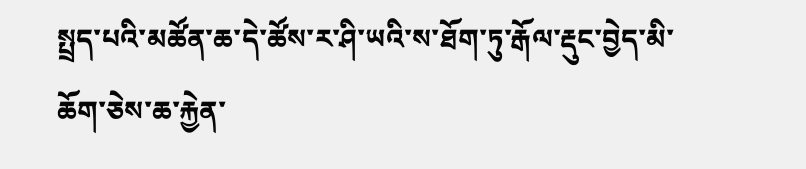སྤྲད་པའི་མཚོན་ཆ་དེ་ཚོས་ར་ཤི་ཡའི་ས་ཐོག་ཏུ་རྒོལ་རྡུང་བྱེད་མི་ཆོག་ཅེས་ཆ་རྐྱེན་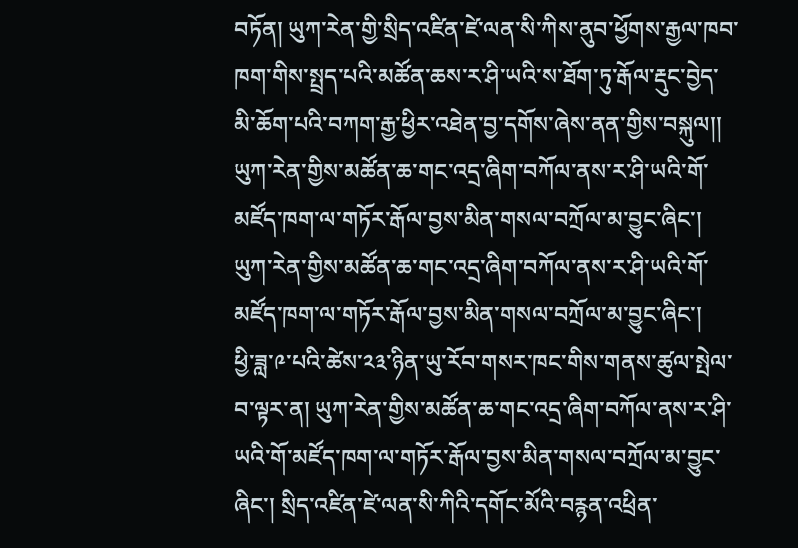བཏོན། ཡུཀ་རེན་གྱི་སྲིད་འཛིན་ཛེ་ལན་སི་ཀིས་ནུབ་ཕྱོགས་རྒྱལ་ཁབ་ཁག་གིས་སྤྲད་པའི་མཚོན་ཆས་ར་ཤི་ཡའི་ས་ཐོག་ཏུ་རྒོལ་རྡུང་བྱེད་མི་ཆོག་པའི་བཀག་རྒྱ་ཕྱིར་འཐེན་བྱ་དགོས་ཞེས་ནན་གྱིས་བསྐུལ།།
ཡུཀ་རེན་གྱིས་མཚོན་ཆ་གང་འདྲ་ཞིག་བཀོལ་ནས་ར་ཤི་ཡའི་གོ་མཛོད་ཁག་ལ་གཏོར་རྒོལ་བྱས་མིན་གསལ་བཀྲོལ་མ་བྱུང་ཞིང་།
ཡུཀ་རེན་གྱིས་མཚོན་ཆ་གང་འདྲ་ཞིག་བཀོལ་ནས་ར་ཤི་ཡའི་གོ་མཛོད་ཁག་ལ་གཏོར་རྒོལ་བྱས་མིན་གསལ་བཀྲོལ་མ་བྱུང་ཞིང་།
ཕྱི་ཟླ་༩་པའི་ཚེས་༢༣་ཉིན་ཡུ་རོབ་གསར་ཁང་གིས་གནས་ཚུལ་སྤེལ་བ་ལྟར་ན། ཡུཀ་རེན་གྱིས་མཚོན་ཆ་གང་འདྲ་ཞིག་བཀོལ་ནས་ར་ཤི་ཡའི་གོ་མཛོད་ཁག་ལ་གཏོར་རྒོལ་བྱས་མིན་གསལ་བཀྲོལ་མ་བྱུང་ཞིང་། སྲིད་འཛིན་ཛེ་ལན་སི་ཀིའི་དགོང་མོའི་བརྙན་འཕྲིན་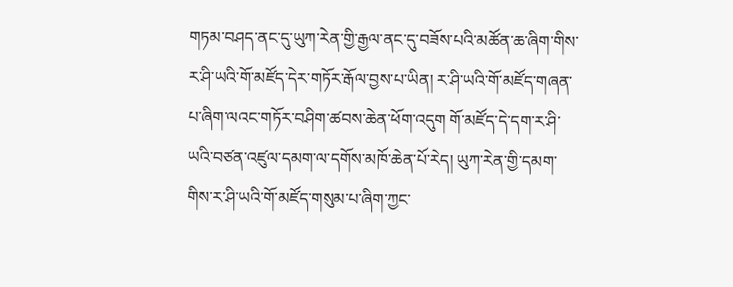གཏམ་བཤད་ནང་དུ་ཡུཀ་རེན་གྱི་རྒྱལ་ནང་དུ་བཟོས་པའི་མཚོན་ཆ་ཞིག་གིས་ར་ཤི་ཡའི་གོ་མཛོད་དེར་གཏོར་རྒོལ་བྱས་པ་ཡིན། ར་ཤི་ཡའི་གོ་མཛོད་གཞན་པ་ཞིག་ལའང་གཏོར་བཤིག་ཚབས་ཆེན་ཕོག་འདུག གོ་མཛོད་དེ་དག་ར་ཤི་ཡའི་བཙན་འཛུལ་དམག་ལ་དགོས་མཁོ་ཆེན་པོ་རེད། ཡུཀ་རེན་གྱི་དམག་གིས་ར་ཤི་ཡའི་གོ་མཛོད་གསུམ་པ་ཞིག་ཀྱང་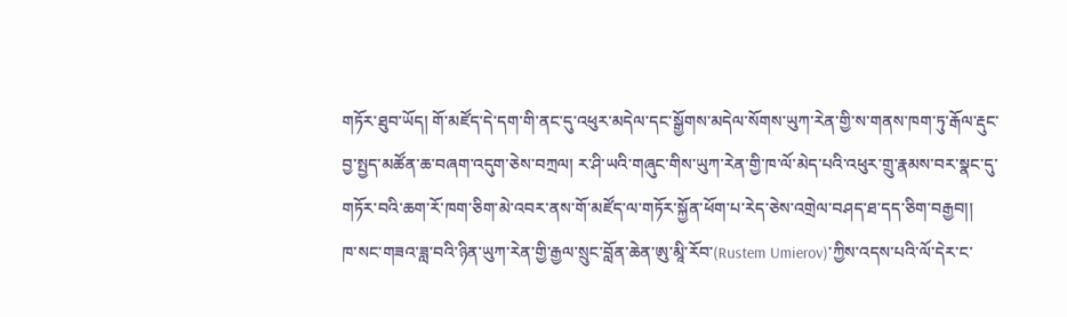གཏོར་ཐུབ་ཡོད། གོ་མཛོད་དེ་དག་གི་ནང་དུ་འཕུར་མདེལ་དང་སྒྱོགས་མདེལ་སོགས་ཡུཀ་རེན་གྱི་ས་གནས་ཁག་ཏུ་རྒོལ་རྡུང་བྱ་སྤྱད་མཚོན་ཆ་བཞག་འདུག་ཅེས་བཀྲལ། ར་ཤི་ཡའི་གཞུང་གིས་ཡུཀ་རེན་གྱི་ཁ་ལོ་མེད་པའི་འཕུར་གྲུ་རྣམས་བར་སྣང་དུ་གཏོར་བའི་ཆག་རོ་ཁག་ཅིག་མེ་འབར་ནས་གོ་མཛོད་ལ་གཏོར་སྐྱོན་ཕོག་པ་རེད་ཅེས་འགྲེལ་བཤད་ཐ་དད་ཅིག་བརྒྱབ།།
ཁ་སང་གཟའ་ཟླ་བའི་ཉིན་ཡུཀ་རེན་གྱི་རྒྱལ་སྲུང་བློན་ཆེན་ཨུ་མཱི་རོབ་(Rustem Umierov)་ཀྱིས་འདས་པའི་ལོ་དེར་ང་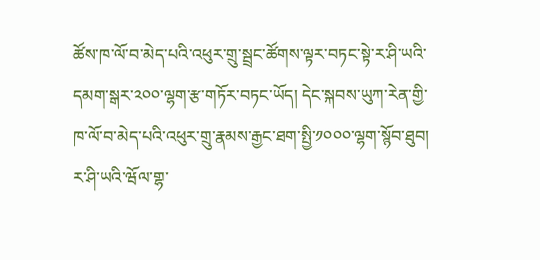ཚོས་ཁ་ལོ་བ་མེད་པའི་འཕུར་གྲུ་སྦྲང་ཚོགས་ལྟར་བཏང་སྟེ་ར་ཤི་ཡའི་དམག་སྒར་༢༠༠་ལྷག་རྩ་གཏོར་བཏང་ཡོད། དེང་སྐབས་ཡུཀ་རེན་གྱི་ཁ་ལོ་བ་མེད་པའི་འཕུར་གྲུ་རྣམས་རྒྱང་ཐག་སྤྱི་༡༠༠༠་ལྷག་སྙོབ་ཐུབ། ར་ཤི་ཡའི་ཝོལ་གྷ་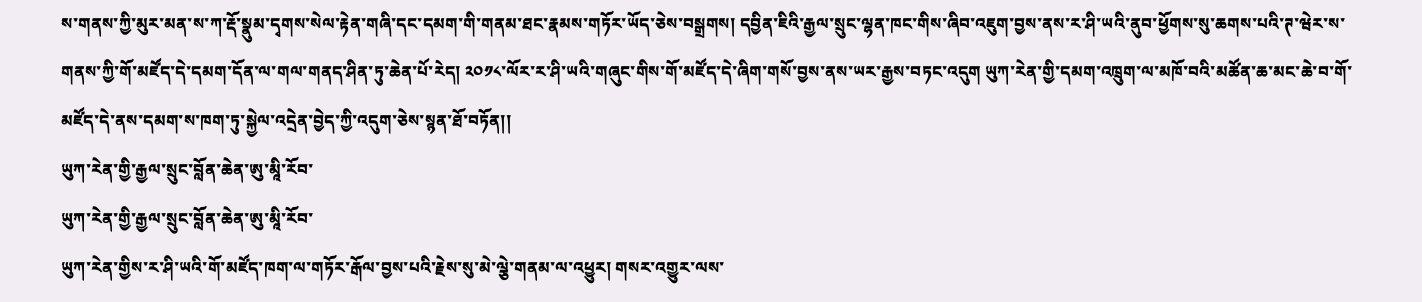ས་གནས་ཀྱི་མུར་མན་ས་ཀ་རྡོ་སྣུམ་དྭགས་སེལ་རྟེན་གཞི་དང་དམག་གི་གནམ་ཐང་རྣམས་གཏོར་ཡོད་ཅེས་བསྒྲགས། དབྱིན་ཇིའི་རྒྱལ་སྲུང་ལྷན་ཁང་གིས་ཞིབ་འཇུག་བྱས་ནས་ར་ཤི་ཡའི་ནུབ་ཕྱོགས་སུ་ཆགས་པའི་ཊ་ཝེར་ས་གནས་ཀྱི་གོ་མཛོད་དེ་དམག་དོན་ལ་གལ་གནད་ཤིན་ཏུ་ཆེན་པོ་རེད། ༢༠༡༨་ལོར་ར་ཤི་ཡའི་གཞུང་གིས་གོ་མཛོད་དེ་ཞིག་གསོ་བྱས་ནས་ཡར་རྒྱས་བཏང་འདུག ཡུཀ་རེན་གྱི་དམག་འཁྲུག་ལ་མཁོ་བའི་མཚོན་ཆ་མང་ཆེ་བ་གོ་མཛོད་དེ་ནས་དམག་ས་ཁག་ཏུ་སྐྱེལ་འདྲེན་བྱེད་ཀྱི་འདུག་ཅེས་སྙན་ཐོ་བཏོན།།
ཡུཀ་རེན་གྱི་རྒྱལ་སྲུང་བློན་ཆེན་ཨུ་མཱི་རོབ་
ཡུཀ་རེན་གྱི་རྒྱལ་སྲུང་བློན་ཆེན་ཨུ་མཱི་རོབ་
ཡུཀ་རེན་གྱིས་ར་ཤི་ཡའི་གོ་མཛོད་ཁག་ལ་གཏོར་རྒོལ་བྱས་པའི་རྗེས་སུ་མེ་ལྕེ་གནམ་ལ་འཕྱུར། གསར་འགྱུར་ལས་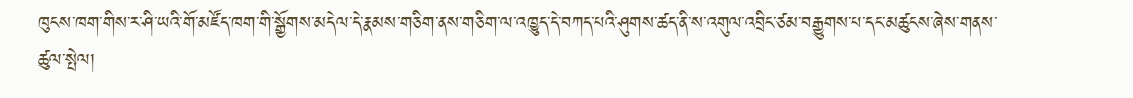ཁུངས་ཁག་གིས་ར་ཤི་ཡའི་གོ་མཛོད་ཁག་གི་སྒྱོགས་མདེལ་དེ་རྣམས་གཅིག་ནས་གཅིག་ལ་འཁྱུད་དེ་བཀད་པའི་ཤུགས་ཚད་ནི་ས་འགུལ་འབྲིང་ཙམ་བརྒྱུགས་པ་དང་མཚུངས་ཞེས་གནས་ཚུལ་སྤེལ།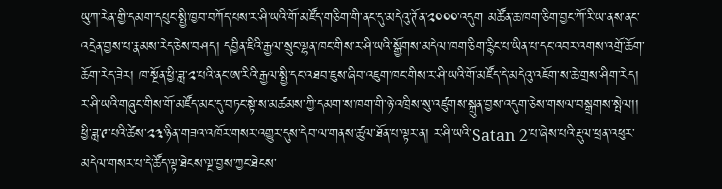ཡུཀ་རེན་གྱི་དམག་དཔུང་སྤྱི་ཁྱབ་བཀོད་པས་ར་ཤི་ཡའི་གོ་མཛོད་གཅིག་གི་ནང་དུ་མདེའུ་ཊོན་༢༠༠༠་འདུག མཚོན་ཆ་ཁག་ཅིག་བྱང་ཀོ་རི་ཡ་ནས་ནང་འདྲེན་བྱས་པ་རྣམས་རེད་ཅེས་བཤད། དབྱིན་ཇིའི་རྒྱལ་སྲུང་ལྷན་ཁང་གིས་ར་ཤི་ཡའི་སྒྱོགས་མདེལ་ཁག་ཅིག་རྙིང་པ་ཡིན་པ་དང་འབར་འགས་འགྲོ་ཆོག་ཆོག་རེད་ཟེར། ཁ་སྔོན་ཕྱི་ཟླ་༢་པའི་ནང་ཨ་རིའི་རྒྱལ་སྤྱི་དང་འཐབ་ཇུས་ཞིབ་འཇུག་ཁང་གིས་ར་ཤི་ཡའི་གོ་མཛོད་དེ་མདེའུ་འཇོག་ས་ཆེ་གྲས་ཤིག་རེད། ར་ཤི་ཡའི་གཞུང་གིས་གོ་མཛོད་མང་དུ་བཏང་སྟེ་ས་མཚམས་ཀྱི་དམག་ས་ཁག་གི་ཉེ་འཁྲིས་སུ་འཛུགས་སྐྲུན་བྱས་འདུག་ཅེས་གསལ་བསྒྲགས་སྤེལ།།
ཕྱི་ཟླ་༩་པའི་ཚེས་༢༣་ཉིན་གཟའ་འཁོར་གསར་འགྱུར་དུས་དེབ་ལ་གནས་ཚུལ་ཐོན་པ་ལྟར་ན། ར་ཤི་ཡའི་Satan 2་པ་ཞེས་པའི་རྡུལ་ཕྲན་འཕུར་མདེལ་གསར་པ་དེ་ཚོད་ལྟ་ཐེངས་ལྔ་བྱས་ཀྱང་ཐེངས་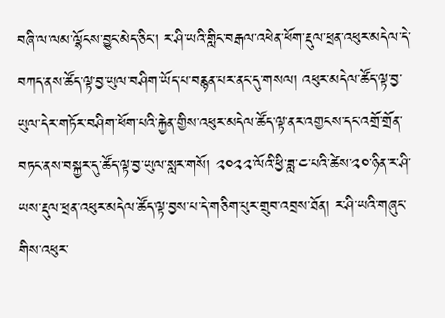བཞི་ལ་ལམ་ལྷོངས་བྱུང་མེད་ཅིང་། ར་ཤི་ཡའི་གླིང་བརྒལ་འཕེན་ཕོག་རྡུལ་ཕྲན་འཕུར་མདེལ་དེ་བཀད་ནས་ཚོད་ལྟ་བྱ་ཡུལ་བཤིག་ཡོད་པ་བརྙན་པར་ནང་དུ་གསལ། འཕུར་མདེལ་ཚོད་ལྟ་བྱ་ཡུལ་དེར་གཏོར་བཤིག་ཕོག་པའི་རྐྱེན་གྱིས་འཕུར་མདེལ་ཚོད་ལྟ་ནར་འགྱངས་དང་འགྲོ་གྲོན་བཏང་ནས་བསྐྱར་དུ་ཚོད་ལྟ་བྱ་ཡུལ་སླར་གསོ། ༢༠༢༢་ལོའི་ཕྱི་ཟླ་༤་པའི་ཚེས་༢༠་ཉིན་ར་ཤི་ཡས་རྡུལ་ཕྲན་འཕུར་མདེལ་ཚོད་ལྟ་བྱས་པ་དེ་གཅིག་པུར་གྲུབ་འབྲས་ཐོན། ར་ཤི་ཡའི་གཞུང་གིས་འཕུར་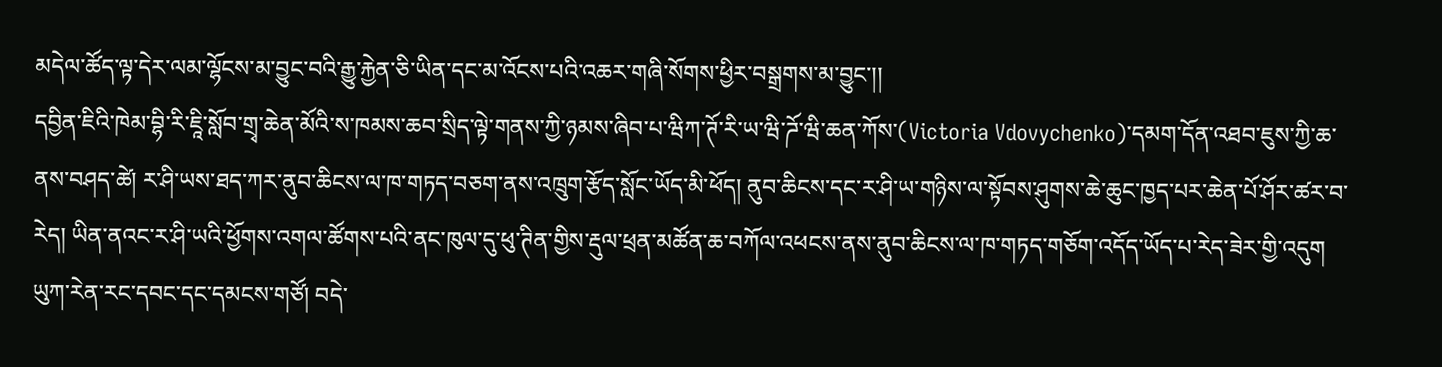མདེལ་ཚོད་ལྟ་དེར་ལམ་ལྷོངས་མ་བྱུང་བའི་རྒྱུ་རྐྱེན་ཅི་ཡིན་དང་མ་འོངས་པའི་འཆར་གཞི་སོགས་ཕྱིར་བསྒྲགས་མ་བྱུང་།།
དབྱིན་ཇིའི་ཁེམ་བྷི་རི་ཇཱི་སློབ་གྲྭ་ཆེན་མོའི་ས་ཁམས་ཆབ་སྲིད་ལྟེ་གནས་ཀྱི་ཉམས་ཞིབ་པ་ཝིཀ་ཊོ་རི་ཡ་ཝི་ཌོ་ཝི་ཆན་ཀོས་(Victoria Vdovychenko)་དམག་དོན་འཐབ་ཇུས་ཀྱི་ཆ་ནས་བཤད་ཚེ། ར་ཤི་ཡས་ཐད་ཀར་ནུབ་ཆིངས་ལ་ཁ་གཏད་བཅག་ནས་འཁྲུག་རྩོད་སློང་ཡོད་མི་ཕོད། ནུབ་ཆིངས་དང་ར་ཤི་ཡ་གཉིས་ལ་སྟོབས་ཤུགས་ཆེ་ཆུང་ཁྱད་པར་ཆེན་པོ་ཤོར་ཚར་བ་རེད། ཡིན་ནའང་ར་ཤི་ཡའི་ཕྱོགས་འགལ་ཚོགས་པའི་ནང་ཁུལ་དུ་ཕུ་ཊིན་གྱིས་རྡུལ་ཕྲན་མཚོན་ཆ་བཀོལ་འཕངས་ནས་ནུབ་ཆིངས་ལ་ཁ་གཏད་གཅོག་འདོད་ཡོད་པ་རེད་ཟེར་གྱི་འདུག ཡུཀ་རེན་རང་དབང་དང་དམངས་གཙོ། བདེ་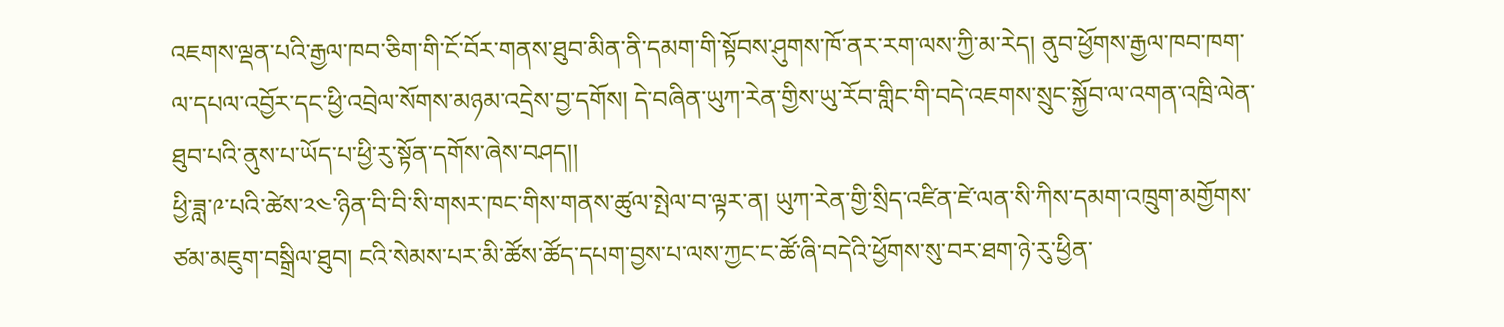འཇགས་ལྡན་པའི་རྒྱལ་ཁབ་ཅིག་གི་ངོ་བོར་གནས་ཐུབ་མིན་ནི་དམག་གི་སྟོབས་ཤུགས་ཁོ་ནར་རག་ལས་ཀྱི་མ་རེད། ནུབ་ཕྱོགས་རྒྱལ་ཁབ་ཁག་ལ་དཔལ་འབྱོར་དང་ཕྱི་འབྲེལ་སོགས་མཉམ་འདྲེས་བྱ་དགོས། དེ་བཞིན་ཡུཀ་རེན་གྱིས་ཡུ་རོབ་གླིང་གི་བདེ་འཇགས་སྲུང་སྐྱོབ་ལ་འགན་འཁྲི་ལེན་ཐུབ་པའི་ནུས་པ་ཡོད་པ་ཕྱི་རུ་སྟོན་དགོས་ཞེས་བཤད།།
ཕྱི་ཟླ་༩་པའི་ཚེས་༢༤་ཉིན་བི་བི་སི་གསར་ཁང་གིས་གནས་ཚུལ་སྤེལ་བ་ལྟར་ན། ཡུཀ་རེན་གྱི་སྲིད་འཛིན་ཛེ་ལན་སི་ཀིས་དམག་འཁྲུག་མགྱོགས་ཙམ་མཇུག་བསྒྲིལ་ཐུབ། ངའི་སེམས་པར་མི་ཚོས་ཚོད་དཔག་བྱས་པ་ལས་ཀྱང་ང་ཚོ་ཞི་བདེའི་ཕྱོགས་སུ་བར་ཐག་ཉེ་རུ་ཕྱིན་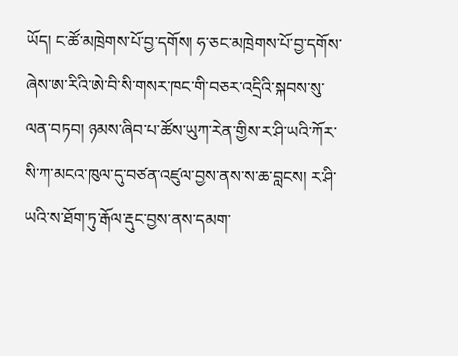ཡོད། ང་ཚོ་མཁྲེགས་པོ་བྱ་དགོས། ཧ་ཅང་མཁྲེགས་པོ་བྱ་དགོས་ཞེས་ཨ་རིའི་ཨེ་བི་སི་གསར་ཁང་གི་བཅར་འདྲིའི་སྐབས་སུ་ལན་བཏབ། ཉམས་ཞིབ་པ་ཚོས་ཡུཀ་རེན་གྱིས་ར་ཤི་ཡའི་ཀོར་སི་ཀ་མངའ་ཁུལ་དུ་བཙན་འཛུལ་བྱས་ནས་ས་ཆ་བླངས། ར་ཤི་ཡའི་ས་ཐོག་ཏུ་རྒོལ་རྡུང་བྱས་ནས་དམག་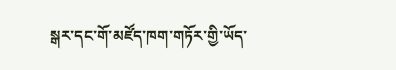སྒར་དང་གོ་མཛོད་ཁག་གཏོར་གྱི་ཡོད་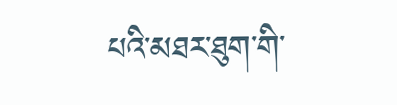པའི་མཐར་ཐུག་གི་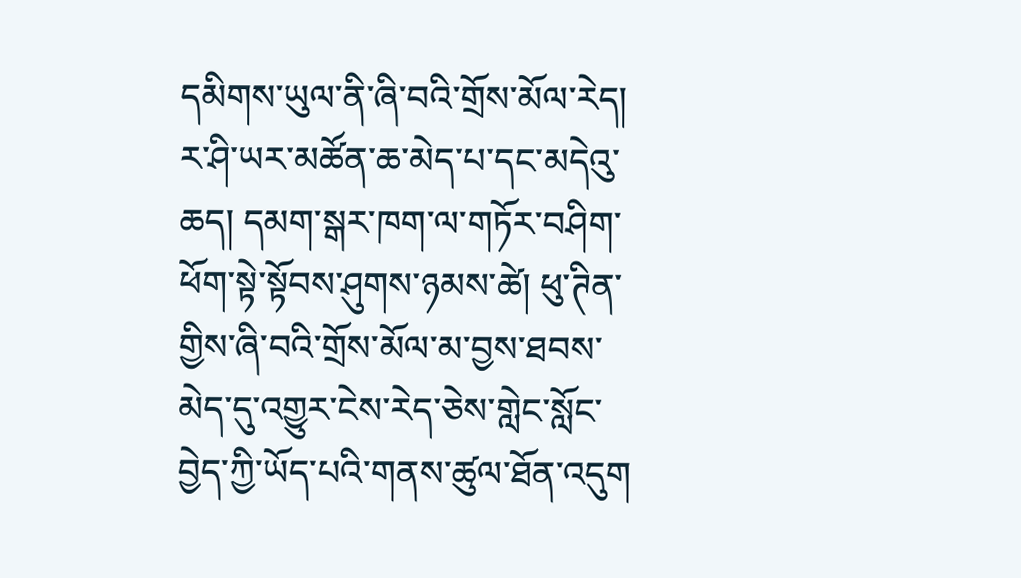དམིགས་ཡུལ་ནི་ཞི་བའི་གྲོས་མོལ་རེད། ར་ཤི་ཡར་མཚོན་ཆ་མེད་པ་དང་མདེའུ་ཆད། དམག་སྒར་ཁག་ལ་གཏོར་བཤིག་ཕོག་སྟེ་སྟོབས་ཤུགས་ཉམས་ཚེ། ཕུ་ཊིན་གྱིས་ཞི་བའི་གྲོས་མོལ་མ་བྱས་ཐབས་མེད་དུ་འགྱུར་ངེས་རེད་ཅེས་གླེང་སློང་བྱེད་ཀྱི་ཡོད་པའི་གནས་ཚུལ་ཐོན་འདུག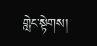གླེང་སྟེགས།